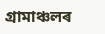গ্ৰামাঞ্চলৰ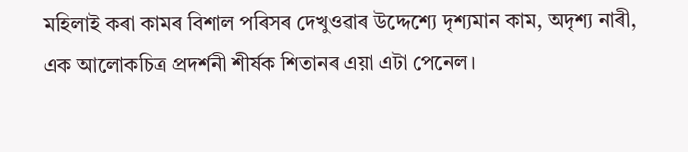মহিলাই কৰা কামৰ বিশাল পৰিসৰ দেখুওৱাৰ উদ্দেশ্যে দৃশ্যমান কাম, অদৃশ্য নাৰী, এক আলোকচিত্ৰ প্ৰদৰ্শনী শীৰ্ষক শিতানৰ এয়া এটা পেনেল।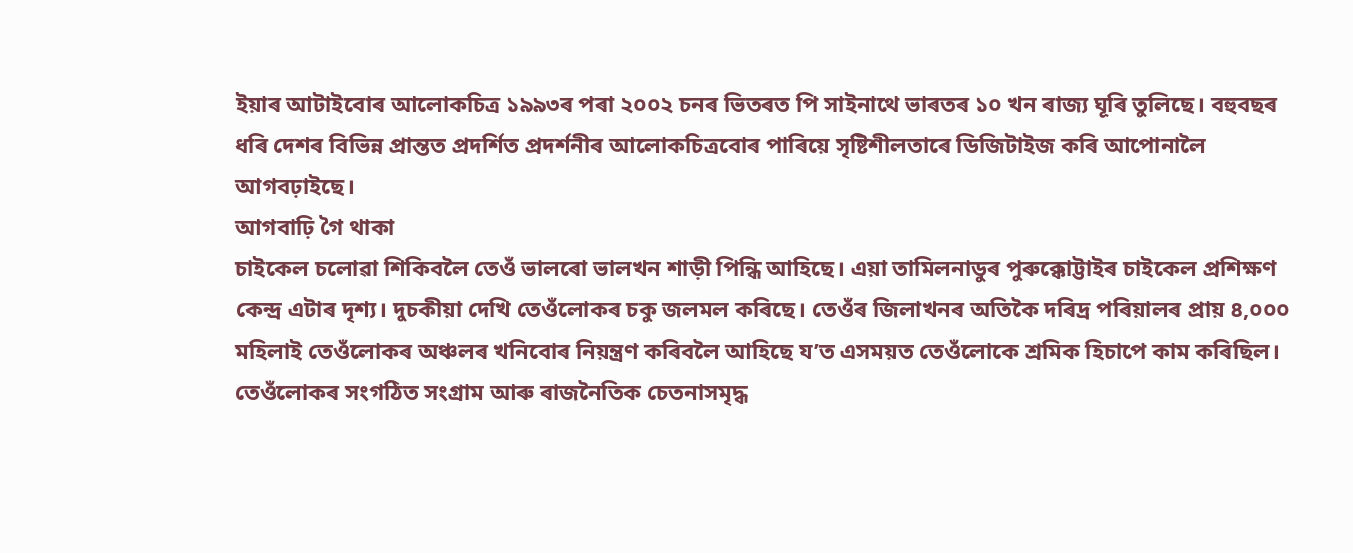ইয়াৰ আটাইবোৰ আলোকচিত্ৰ ১৯৯৩ৰ পৰা ২০০২ চনৰ ভিতৰত পি সাইনাথে ভাৰতৰ ১০ খন ৰাজ্য ঘূৰি তুলিছে। বহুবছৰ ধৰি দেশৰ বিভিন্ন প্ৰান্তত প্ৰদৰ্শিত প্ৰদৰ্শনীৰ আলোকচিত্ৰবোৰ পাৰিয়ে সৃষ্টিশীলতাৰে ডিজিটাইজ কৰি আপোনালৈ আগবঢ়াইছে।
আগবাঢ়ি গৈ থাকা
চাইকেল চলোৱা শিকিবলৈ তেওঁ ভালৰো ভালখন শাড়ী পিন্ধি আহিছে। এয়া তামিলনাডুৰ পুৰুক্কোট্টাইৰ চাইকেল প্ৰশিক্ষণ কেন্দ্ৰ এটাৰ দৃশ্য। দুচকীয়া দেখি তেওঁলোকৰ চকু জলমল কৰিছে। তেওঁৰ জিলাখনৰ অতিকৈ দৰিদ্ৰ পৰিয়ালৰ প্ৰায় ৪,০০০ মহিলাই তেওঁলোকৰ অঞ্চলৰ খনিবোৰ নিয়ন্ত্ৰণ কৰিবলৈ আহিছে য’ত এসময়ত তেওঁলোকে শ্ৰমিক হিচাপে কাম কৰিছিল। তেওঁলোকৰ সংগঠিত সংগ্ৰাম আৰু ৰাজনৈতিক চেতনাসমৃদ্ধ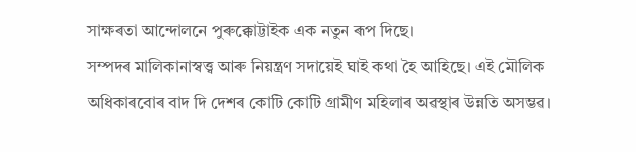সাক্ষৰতা আন্দোলনে পুৰুক্কোট্টাইক এক নতুন ৰূপ দিছে।
সম্পদৰ মালিকানাস্বত্ত্ব আৰু নিয়ন্ত্ৰণ সদায়েই ঘাই কথা হৈ আহিছে। এই মৌলিক অধিকাৰবোৰ বাদ দি দেশৰ কোটি কোটি গ্ৰামীণ মহিলাৰ অৱস্থাৰ উন্নতি অসম্ভৱ।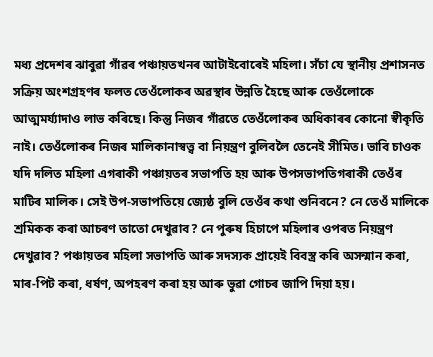মধ্য প্ৰদেশৰ ঝাবুৱা গাঁৱৰ পঞ্চায়তখনৰ আটাইবোৰেই মহিলা। সঁচা যে স্থানীয় প্ৰশাসনত সক্ৰিয় অংশগ্ৰহণৰ ফলত তেওঁলোকৰ অৱস্থাৰ উন্নতি হৈছে আৰু তেওঁলোকে আত্মমৰ্য্যাদাও লাভ কৰিছে। কিন্তু নিজৰ গাঁৱতে তেওঁলোকৰ অধিকাৰৰ কোনো স্বীকৃতি নাই। তেওঁলোকৰ নিজৰ মালিকানাস্বত্ত্ব বা নিয়ন্ত্ৰণ বুলিবলৈ তেনেই সীমিত। ভাবি চাওক যদি দলিত মহিলা এগৰাকী পঞ্চায়তৰ সভাপতি হয় আৰু উপসভাপতিগৰাকী তেওঁৰ মাটিৰ মালিক। সেই উপ-সভাপতিয়ে জ্যেষ্ঠ বুলি তেওঁৰ কথা শুনিবনে? নে তেওঁ মালিকে শ্ৰমিকক কৰা আচৰণ তাতো দেখুৱাব? নে পুৰুষ হিচাপে মহিলাৰ ওপৰত নিয়ন্ত্ৰণ দেখুৱাব? পঞ্চায়তৰ মহিলা সভাপতি আৰু সদস্যক প্ৰায়েই বিবস্ত্ৰ কৰি অসন্মান কৰা, মাৰ-পিট কৰা, ধৰ্ষণ, অপহৰণ কৰা হয় আৰু ভুৱা গোচৰ জাপি দিয়া হয়।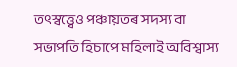তৎস্বত্ত্বেও পঞ্চায়তৰ সদস্য বা সভাপতি হিচাপে মহিলাই অবিশ্বাস্য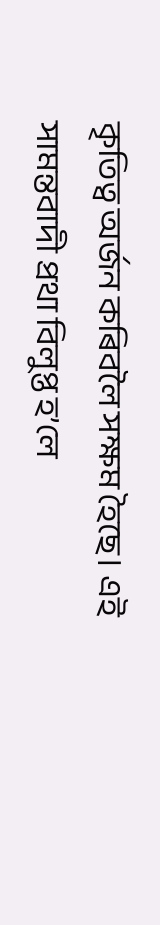কৃতিত্ব অৰ্জন কৰিবলৈ সক্ষম হৈছে। এই সামন্তবাদী প্ৰথা বিলুপ্ত হ’লে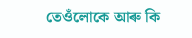তেওঁলোকে আৰু কি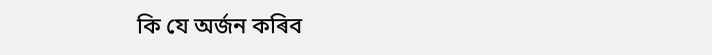কি যে অৰ্জন কৰিব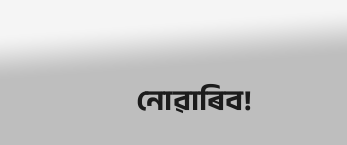নোৱাৰিব!